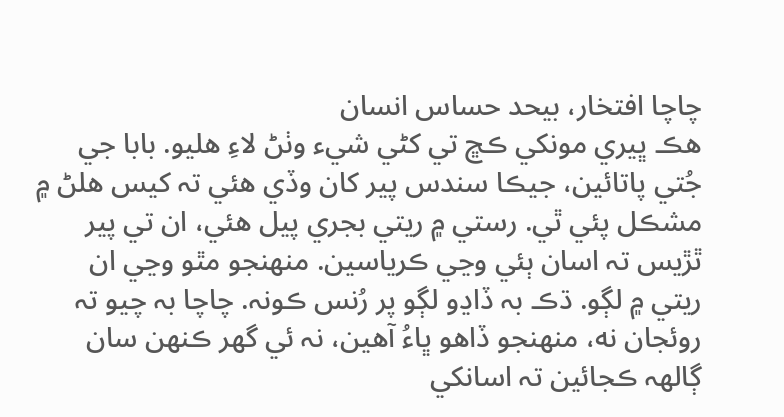چاچا افتخار، بيحد حساس انسان
هڪ ڀيري مونکي ڪڇ تي کڻي شيء وٺڻ لاءِ هليو. بابا جي جُتي پاتائين، جيڪا سندس پير کان وڏي هئي تہ کيس هلڻ ۾ مشڪل پئي ٿي. رستي ۾ ريتي بجري پيل هئي، ان تي پير ٿڙيس تہ اسان ٻئي وڃي ڪرياسين. منھنجو مٿو وڃي ان ريتي ۾ لڳو. ڌڪ بہ ڏاڍو لڳو پر رُنس ڪونہ. چاچا بہ چيو تہ روئجان نه، منھنجو ڏاهو ڀاءُ آهين، نہ ئي گهر ڪنھن سان ڳالھہ ڪجائين تہ اسانکي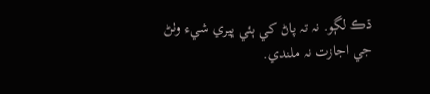ڌڪ لڳو. نہ تہ پاڻ کي ٻئي ڀيري شيء وٺڻ جي اجازت نہ ملندي.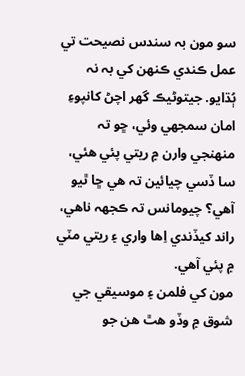سو مون بہ سندس نصيحت تي عمل ڪندي ڪنھن کي بہ نہ ٻُڌايو. جيتوڻيڪ گهر اچڻ کانپوءِ امان سمجهي وئي، ڇو تہ منھنجي وارن ۾ ريتي پئي هئي، سا ڏسي چيائين تہ هي ڇا ٿيو آهي؟ چيومانس تہ ڪجهہ ناهي، راند کيڏندي اِها واري ۽ ريتي مٽي ۾ پئي آهي.
مون کي فلمن ۽ موسيقي جي شوق ۾ وڏو هٿ هن جو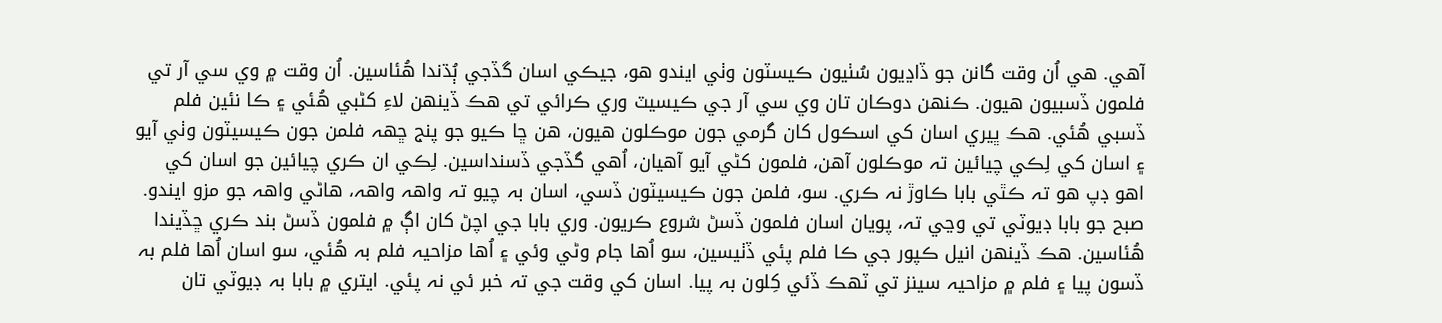آهي. هي اُن وقت گانن جو ڏاڍيون سُٺيون ڪيسٽون وٺي ايندو هو، جيڪي اسان گڏجي ٻُڌندا هُئاسين. اُن وقت ۾ وي سي آر تي فلمون ڏسبيون هيون. ڪنھن دوڪان تان وي سي آر جي ڪيسيٽ وري ڪرائي تي هڪ ڏينھن لاءِ کڻبي هُئي ۽ ڪا نئين فلم ڏسبي هُئي. هڪ ڀيري اسان کي اسڪول کان گرمي جون موڪلون هيون، هن ڇا ڪيو جو پنج ڇھہ فلمن جون ڪيسيٽون وٺي آيو ۽ اسان کي لِڪي چيائين تہ موڪلون آهن، فلمون کڻي آيو آهيان، اُهي گڏجي ڏسنداسين. لِڪي ان ڪري چيائين جو اسان کي اهو ڊپ هو تہ ڪٿي بابا ڪاوڙ نہ ڪري. سو، فلمن جون ڪيسيٽون ڏسي، اسان بہ چيو تہ واھہ واھہ، هاڻي واھہ جو مزو ايندو. صبح جو بابا ڊيوٽي تي وڃي تہ، پويان اسان فلمون ڏسڻ شروع ڪريون. وري بابا جي اچڻ کان اڳ ۾ فلمون ڏسڻ بند ڪري ڇڏيندا هُئاسين. هڪ ڏينھن انيل ڪپور جي ڪا فلم پئي ڏٺيسين، سو اُها جام وڻي وئي ۽ اُها مزاحيہ فلم بہ هُئي، سو اسان اُها فلم بہ ڏسون پيا ۽ فلم ۾ مزاحيہ سينز تي ٽھڪ ڏئي کِلون بہ پيا. اسان کي وقت جي تہ خبر ئي نہ پئي. ايتري ۾ بابا بہ ڊيوٽي تان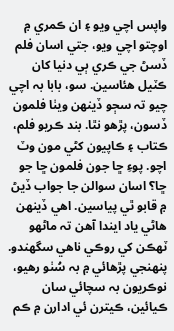واپس اچي ويو ۽ ان ڪمري ۾ اوچتو اچي ويو، جتي اسان فلم ڏسڻ جي ڪري ٻي دنيا کان ڪٽيل هئاسين. سو، بابا بہ اچي چيو تہ سڄو ڏينھن ويٺا فلمون ڏسون، پڙهو نٿا. بند ڪريو فلم، ڪتاب ۽ ڪاپيون کڻي مون وٽ اچو. پوءِ ڇا جون فلمون ڇا جو ڇا؟ اسان سوالن جا جواب ڏيڻ ۾ قابو ٿي پياسين. اهي ڏينھن هاڻي ياد ايندا آهن تہ ماڻھو ٽھڪن کي روڪي ناهي سگهندو. پنھنجي پڙهائي ۾ بہ سُٺو رهيو، نوڪريون بہ سچائي سان ڪيائين، ڪيترن ئي ادارن ۾ ڪم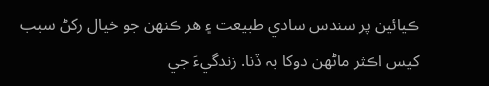ڪيائين پر سندس سادي طبيعت ۽ هر ڪنھن جو خيال رکڻ سبب کيس اڪثر ماڻھن دوکا بہ ڏنا. زندگيءَ جي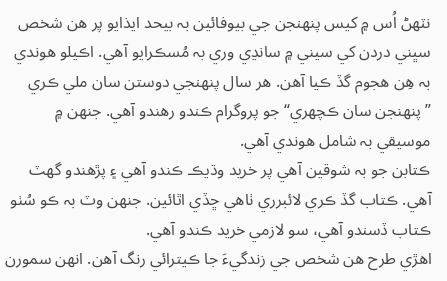نٽھڻ اُس ۾ کيس پنھنجن جي بيوفائين بہ بيحد ايذايو پر هن شخص سڀني دردن کي سيني ۾ سانڍي وري بہ مُسڪرايو آهي. اڪيلو هوندي بہ هِن هجوم گڏ ڪيا آهن. هر سال پنھنجي دوستن سان ملي ڪري ”پنھنجن سان ڪچھري“ جو پروگرام ڪندو رهندو آهي. جنھن ۾ موسيقي بہ شامل هوندي آهي.
ڪتابن جو بہ شوقين آهي پر خريد وڌيڪ ڪندو آهي ۽ پڙهندو گهٽ آهي. ڪتاب گڏ ڪري لائبرري ٺاهي ڇڏي اٿائين. جنھن وٽ بہ ڪو سُٺو ڪتاب ڏسندو آهي، سو لازمي خريد ڪندو آهي.
اهڙي طرح هن شخص جي زندگيءَ جا ڪيترائي رنگ آهن. انھن سمورن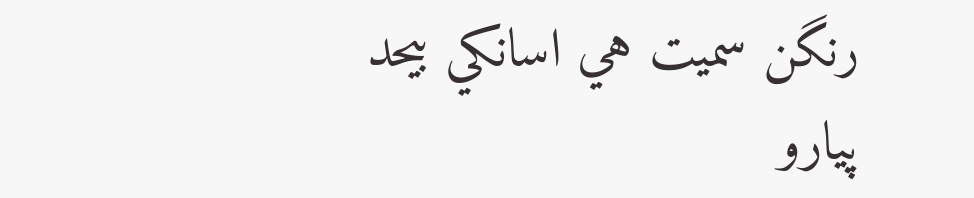رنگن سميت هي اسانکي بيحد پيارو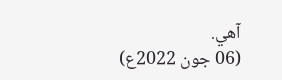آهي.
(06 جون 2022ع)